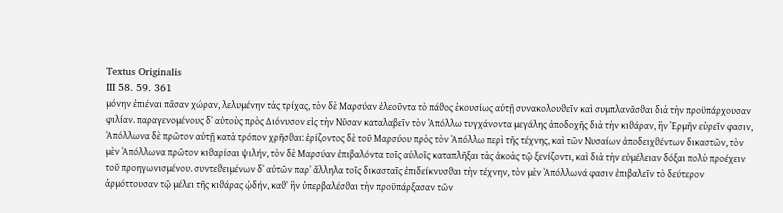Textus Originalis
III 58. 59. 361
μόνην ἐπιέναι πᾶσαν χώραν, λελυμένην τὰς τρίχας, τὸν δὲ Μαρσύαν ἐλεοῦντα τὸ πάϑος ἑκουσίως αὐτῇ συνακολουϑεῖν καὶ συμπλανᾶσϑαι διὰ τὴν προϋπάρχουσαν φιλίαν. παραγενομένους δ᾽ αὐτοὺς πρὸς Διόνυσον εἰς τὴν Νῦσαν καταλαβεῖν τὸν Ἀπόλλω τυγχάνοντα μεγάλης ἀποδοχῆς διὰ τὴν κιϑάραν, ἣν Ἑρμῆν εὑρεῖν φασιν, Ἀπόλλωνα δὲ πρῶτον αὐτῇ κατὰ τρόπον χρῆσϑαι: ἐρίζοντος δὲ τοῦ Μαρσύου πρὸς τὸν Ἀπόλλω περὶ τῆς τέχνης, καὶ τῶν Νυσαίων ἀποδειχϑέντων δικαστῶν, τὸν μὲν Ἀπόλλωνα πρῶτον κιϑαρίσαι ψιλήν, τὸν δὲ Μαρσύαν ἐπιβαλόντα τοῖς αὐλοῖς καταπλῆξαι τὰς ἀκοὰς τῷ ξενίζοντι, καὶ διὰ τὴν εὐμέλειαν δόξαι πολὺ προέχειν τοῦ προηγωνισμένου. συντεϑειμένων δ᾽ αὐτῶν παρ᾽ ἄλληλα τοῖς δικασταῖς ἐπιδείκνυσϑαι τὴν τέχνην, τὸν μὲν Ἀπόλλωνά φασιν ἐπιβαλεῖν τὸ δεύτερον ἁρμόττουσαν τῷ μέλει τῆς κιϑάρας ᾠδήν, καϑ᾽ ἣν ὑπερβαλέσϑαι τὴν προϋπάρξασαν τῶν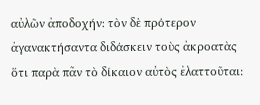αὐλῶν ἀποδοχήν: τὸν δὲ πρότερον ἀγανακτήσαντα διδάσκειν τοὺς ἀκροατὰς ὅτι παρὰ πᾶν τὸ δίκαιον αὐτὸς ἐλαττοῦται: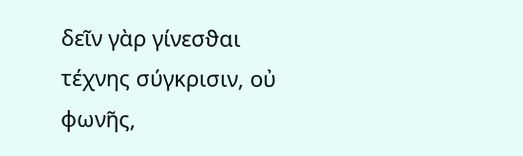δεῖν γὰρ γίνεσϑαι τέχνης σύγκρισιν, οὐ φωνῆς,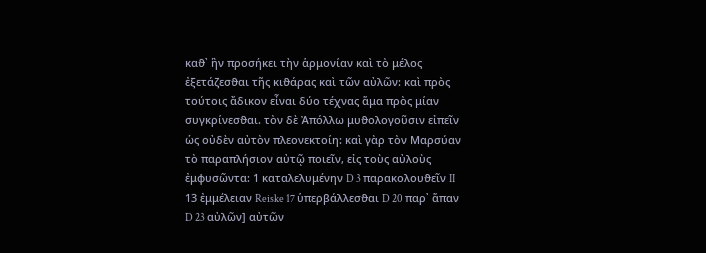καϑ᾽ ἣν προσήκει τὴν ἁρμονίαν καὶ τὸ μέλος ἐξετάζεσϑαι τῆς κιϑάρας καὶ τῶν αὐλῶν: καὶ πρὸς τούτοις ἄδικον εἶναι δύο τέχνας ἅμα πρὸς μίαν συγκρίνεσϑαι. τὸν δὲ Ἀπόλλω μυϑολογοῦσιν εἰπεῖν ὡς οὐδὲν αὐτὸν πλεονεκτοίη: καὶ γὰρ τὸν Μαρσύαν τὸ παραπλήσιον αὐτῷ ποιεῖν, εἰς τοὺς αὐλοὺς ἐμφυσῶντα: 1 καταλελυμένην D 3 παρακολουϑεῖν II 13 ἐμμέλειαν Reiske 17 ὑπερβάλλεσϑαι D 20 παρ᾽ ἅπαν D 23 αὐλῶν] αὐτῶν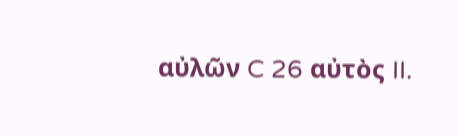αὐλῶν C 26 αὐτὸς II.